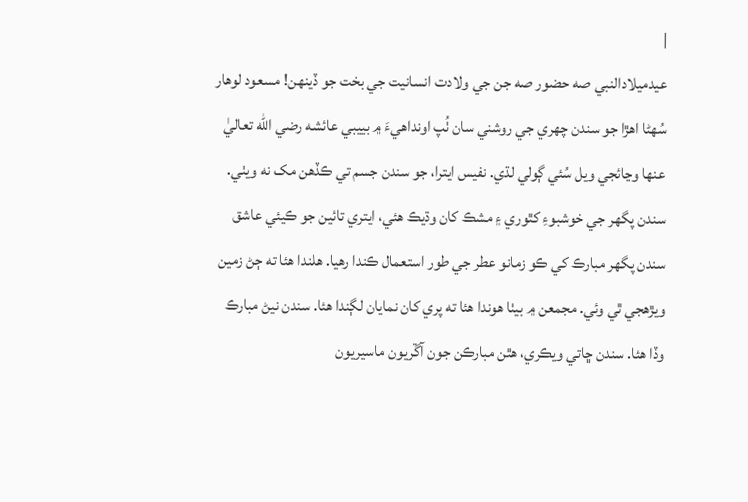|
عيدميلادالنبي صه حضور صه جن جي ولادت انسانيت جي بخت جو ڏينهن! مسعود لوهار سُهڻا اهڙا جو سندن چهري جي روشني سان ٺُپ اونداهيءَ ۾ بييبي عائشه رضي الله تعاليٰ عنها وڃائجي ويل سُئي ڳولي لڌي. نفيس ايترا، جو سندن جسم تي ڪڏهن مک نه ويٺي. سندن پگهر جي خوشبوءِ کٿوري ۽ مشڪ کان وڌيڪ هئي، ايتري تائين جو ڪيئي عاشق سندن پگهر مبارڪ کي ڪو زمانو عطر جي طور استعمال ڪندا رهيا. هلندا هئا ته ڄڻ زمين ويڙهجي ٿي وئي. مجمعن ۾ بيٺا هوندا هئا ته پري کان نمايان لڳندا هئا. سندن نيڻ مبارڪ وڏا هئا. سندن ڇاتي ويڪري، هٿن مبارڪن جون آڱريون ماسيريون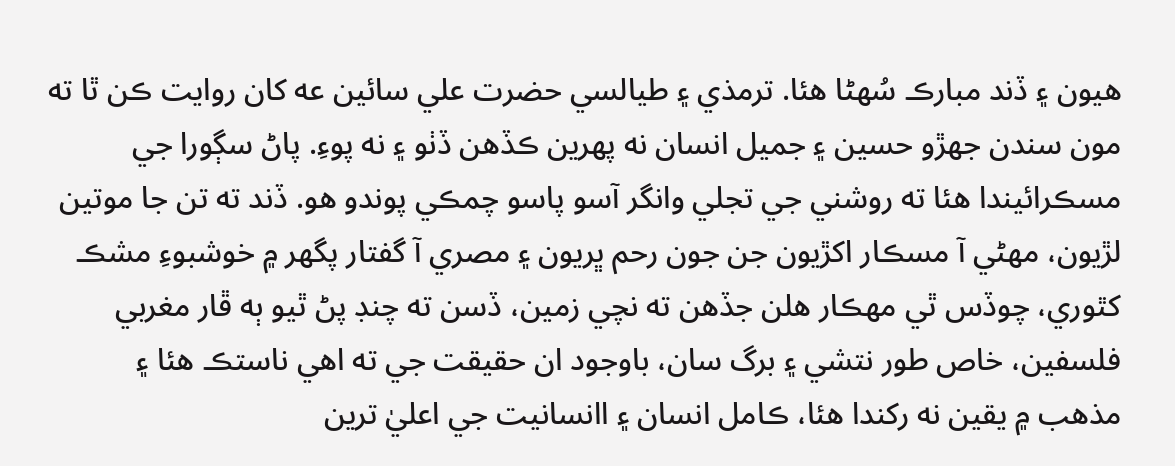هيون ۽ ڏند مبارڪ سُهڻا هئا. ترمذي ۽ طيالسي حضرت علي سائين عه کان روايت ڪن ٿا ته مون سندن جهڙو حسين ۽ جميل انسان نه پهرين ڪڏهن ڏٺو ۽ نه پوءِ. پاڻ سڳورا جي مسڪرائيندا هئا ته روشني جي تجلي وانگر آسو پاسو چمڪي پوندو هو. ڏند ته تن جا موتين لڙيون، مھڻي آ مسڪار اکڙيون جن جون رحم ڀريون ۽ مصري آ گفتار پگھر ۾ خوشبوءِ مشڪ کٿوري، چوڏس ٿي مھڪار ھلن جڏھن ته نچي زمين، ڏسن ته چنڊ پڻ ٿيو ٻه ڦار مغربي فلسفين، خاص طور نتشي ۽ برگ سان، باوجود ان حقيقت جي ته اھي ناستڪ ھئا ۽ مذھب ۾ يقين نه رکندا ھئا، ڪامل انسان ۽ اانسانيت جي اعليٰ ترين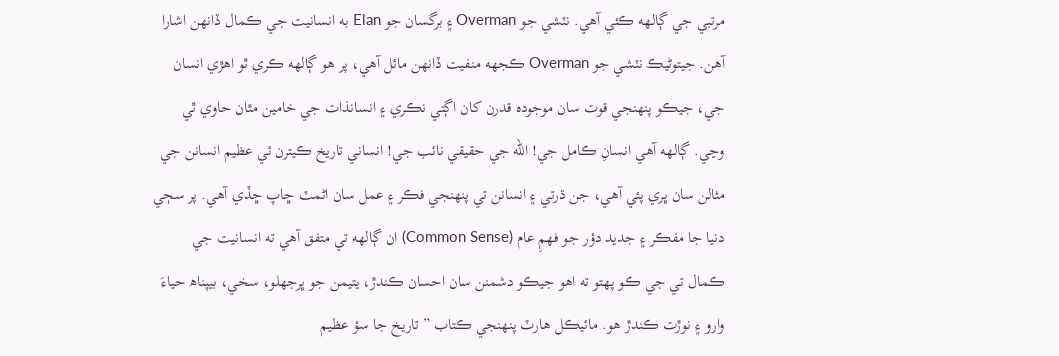مرتبي جي ڳالھه ڪئي آھي. نٽشي جو Overman ۽ برگسان جو Elan به انسانيت جي ڪمال ڏانھن اشارا آھن. جيتوڻيڪ نٽشي جو Overman ڪجهه منفيت ڏانھن مائل آھي، پر ھو ڳالھه ڪري ٿو اھڙي انسان جي، جيڪو پنھنجي قوت سان موجوده قدرن کان اڳتي نڪري ۽ انسانذات جي خامين مٿان حاوي ٿي وڃي. ڳالهه آھي انسانِ ڪامل جي! الله جي حقيقي نائب جي! انساني تاريخ ڪيترن ئي عظيم انسانن جي مثالن سان ڀري پئي آھي، جن ڌرتي ۽ انسانن تي پنھنجي فڪر ۽ عمل سان اڻمٽ ڇاپ ڇڏي آھي. پر سڄي دنيا جا مفڪر ۽ جديد دؤر جو فھمِ عام (Common Sense) ان ڳالھه تي متفق آھي ته انسانيت جي ڪمال تي جي ڪو پھتو ته اھو جيڪو دشمنن سان احسان ڪندڙ، يتيمن جو ڀرجھلو، سخي، بيپناھ حياءَ وارو ۽ نوڙت ڪندڙ ھو. مائيڪل ھارٽ پنھنجي ڪتاب ”تاريخ جا سؤ عظيم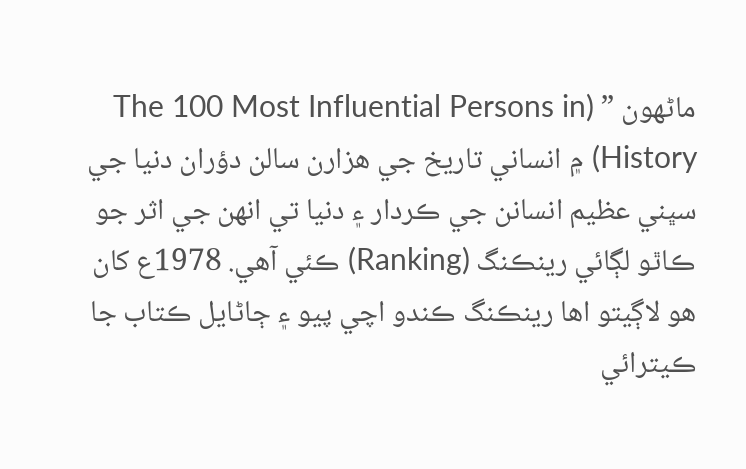ماڻھون ” (The 100 Most Influential Persons in History) ۾ انساني تاريخ جي ھزارن سالن دؤران دنيا جي سڀني عظيم انسانن جي ڪردار ۽ دنيا تي انھن جي اثر جو ڪاٿو لڳائي رينڪنگ (Ranking) ڪئي آھي. 1978ع کان ھو لاڳيتو اھا رينڪنگ ڪندو اچي پيو ۽ ڄاڻايل ڪتاب جا ڪيترائي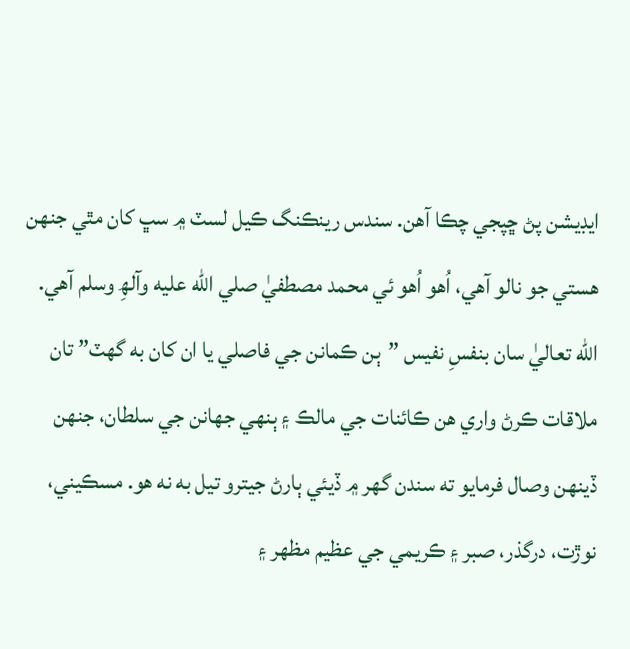ايڊيشن پڻ ڇپجي چڪا آھن. سندس رينڪنگ ڪيل لسٽ ۾ سڀ کان مٿي جنھن ھستي جو نالو آھي، اُھو اُھو ئي محمد مصطفيٰ صلي الله عليه وآلھِ وسلم آھي. الله تعاليٰ سان بنفسِ نفيس ”ٻن ڪمانن جي فاصلي يا ان کان به گھٽ” تان ملاقات ڪرڻ واري ھن ڪائنات جي مالڪ ۽ ٻنھي جھانن جي سلطان، جنھن ڏينھن وصال فرمايو ته سندن گھر ۾ ڏيئي ٻارڻ جيترو تيل به نه ھو. مسڪيني، نوڙت، درگذر، صبر ۽ ڪريمي جي عظيم مظھر ۽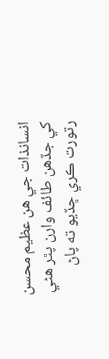انسانذات جي ھن عظيم محسن کي جڏھن طائف وارن پٿر ھڻي رتورت ڪري ڇڏيو ته پاڻ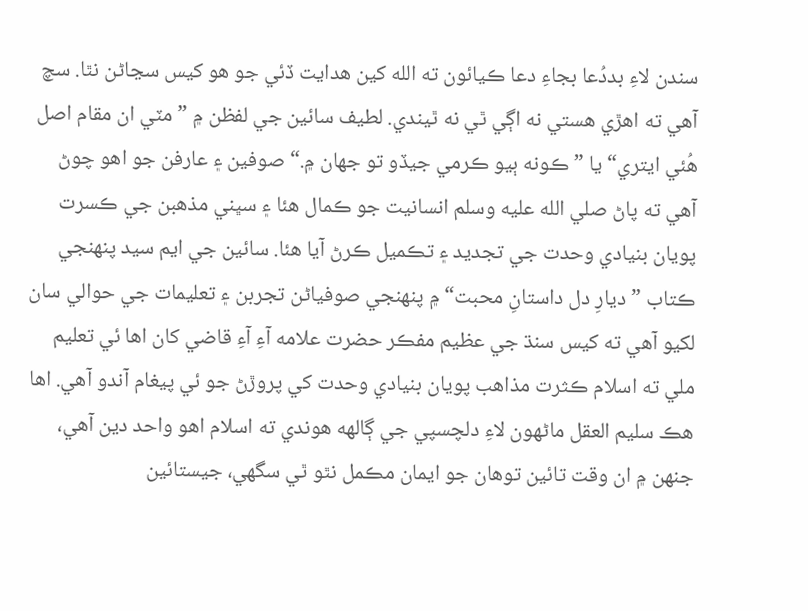سندن لاءِ بددُعا بجاءِ دعا ڪيائون ته الله کين ھدايت ڏئي جو ھو کيس سڃاڻن نٿا. سچ آھي ته اھڙي ھستي نه اڳي ٿي نه ٿيندي. لطيف سائين جي لفظن ۾ ”مٽي ان مقام اصل ھُئي ايتري“ يا ”ڪونه ٻيو ڪرمي جيڏو تو جھان ۾.“ صوفين ۽ عارفن جو اھو چوڻ آھي ته پاڻ صلي الله عليه وسلم انسانيت جو ڪمال ھئا ۽ سڀني مذھبن جي ڪسرت پويان بنيادي وحدت جي تجديد ۽ تڪميل ڪرڻ آيا ھئا. سائين جي ايم سيد پنھنجي ڪتاب ”ديارِ دل داستانِ محبت“ ۾ پنھنجي صوفياڻن تجربن ۽ تعليمات جي حوالي سان لکيو آھي ته کيس سنڌ جي عظيم مفڪر حضرت علامه آءِ آءِ قاضي کان اھا ئي تعليم ملي ته اسلام ڪثرت مذاھب پويان بنيادي وحدت کي پروڙڻ جو ئي پيغام آندو آھي. اھا ھڪ سليم العقل ماڻھون لاءِ دلچسپي جي ڳالھه ھوندي ته اسلام اھو واحد دين آھي، جنھن ۾ ان وقت تائين توھان جو ايمان مڪمل نٿو ٿي سگھي، جيستائين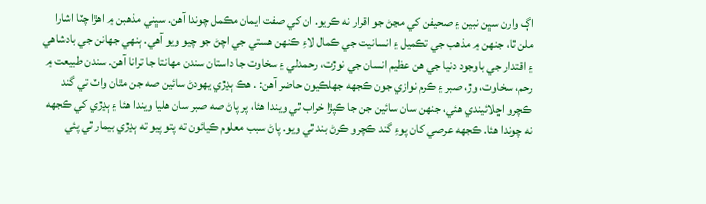اڳ وارن سڀن نبين ۽ صحيفن کي مڃڻ جو اقرار نه ڪريو. ان کي صفت ايمان مڪمل چوندا آھن. سڀني مذھبن ۾ اھڙا چٽا اشارا ملن ٿا، جنھن ۾ مذھب جي تڪميل ۽ انسانيت جي ڪمال لاءِ ڪنھن ھستي جي اچڻ جو چيو ويو آھي. ٻنهي جهانن جي بادشاهي ۽ اقتدار جي باوجود دنيا جي هن عظيم انسان جي نوڙت، رحمدلي ۽ سخاوت جا داستان سندن مهانتا جا ترانا آهن. سندن طبيعت ۾ رحم، سخاوت، وڙ، صبر ۽ ڪرم نوازي جون ڪجهه جھلڪيون حاضر آھن: . ھڪ ٻڍڙي يھودڻ سائين صه جن مٿان واٽ تي گند ڪچرو اڇلائيندي ھئي، جنھن سان سائين جن جا ڪپڙا خراب ٿي ويندا ھئا، پر پاڻ صه صبر سان ھليا ويندا ھئا ۽ ٻڍڙي کي ڪجھه نه چوندا ھئا. ڪجھه عرصي کان پوءِ گند ڪچرو ڪرڻ بند ٿي ويو. پاڻ سبب معلوم ڪيائون ته پتو پيو ته ٻڍڙي بيمار ٿي پئي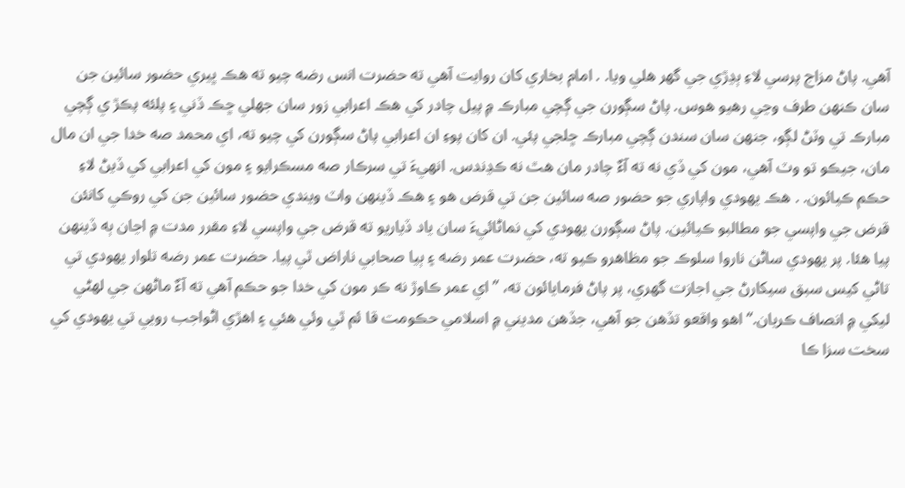آھي. پاڻ مزاج پرسي لاءِ ٻڍڙي جي گھر ھلي ويا. . امام بخاري کان روايت آھي ته حضرت انس رضه چيو ته ھڪ ڀيري حضور سائين جن سان ڪنھن طرف وڃي رھيو ھوس. پاڻ سڳورن جي ڳچي مبارڪ ۾ پيل چادر کي ھڪ اعرابي زور سان جھلي ڇڪ ڏني ۽ پلئه پڪڙ ي ڳچي مبارڪ تي وٽڻ لڳو، جنھن سان سندن ڳچي مبارڪ ڇلجي پئي. ان کان پوءِ ان اعرابي پاڻ سڳورن کي چيو ته، اي محمد صه خدا جي ان مال مان، جيڪو تو وٽ آھي، مون کي ڏي نه ته آءٌ چادر مان ھٿ نه ڪڍندس. انھيءَ تي سرڪار صه مسڪرايو ۽ مون کي اعرابي کي ڏيڻ لاءِ حڪم ڪيائون. . ھڪ يھودي واپاري جو حضور صه سائين جن تي قرض ھو ۽ ھڪ ڏينھن واٽ ويندي حضور سائين جن کي روڪي کانئن قرض جي واپسي جو مطالبو ڪيائين. پاڻ سڳورن يھودي کي نماڻائيءَ سان ياد ڏياريو ته قرض جي واپسي لاءِ مقرر مدت ۾ اڃان ٻه ڏينھن پيا ھئا. پر يھودي ساڻن ناروا سلوڪ جو مظاهرو ڪيو ته، حضرت عمر رضه ۽ ٻيا صحابي ناراض ٿي پيا. حضرت عمر رضه تلوار يھودي تي تاڻي کيس سبق سيکارڻ جي اجازت گھري، پر پاڻ فرمايائون ته، ”اي عمر ڪاوڙ نه ڪر مون کي خدا جو حڪم آهي ته آءٌ ماڻھن جي لھڻي ليکي ۾ انصاف ڪريان.“ اھو واقعو تڏھن جو آھي، جڏھن مديني ۾ اسلامي حڪومت قا ئم ٿي وئي ھئي ۽ اھڙي اڻواجب رويي تي يھودي کي سخت سزا ڪا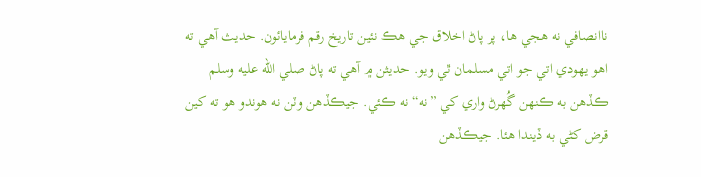ناانصافي نه ھجي ھا، پر پاڻ اخلاق جي ھڪ نئين تاريخ رقم فرمايائون. حديث آھي ته اھو يھودي اتي جو اتي مسلمان ٿي ويو. حديثن ۾ آھي ته پاڻ صلي الله عليه وسلم ڪڏھن به ڪنھن گُھرڻ واري کي ”نه“ نه ڪئي. جيڪڏھن وٽن نه ھوندو ھو ته کين قرض کڻي به ڏيندا ھئا. جيڪڏهن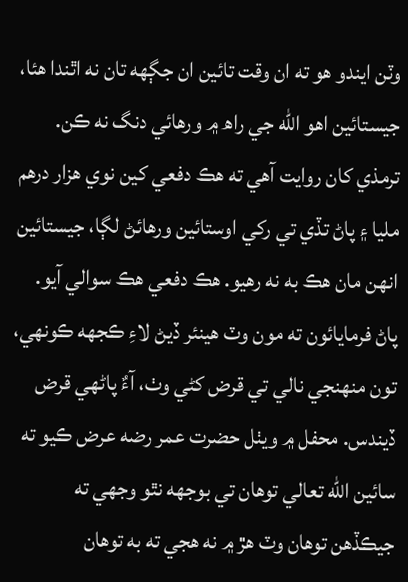وٽن ايندو ھو ته ان وقت تائين ان جڳهه تان نه اٿندا ھئا، جيستائين اھو الله جي راھ ۾ ورھائي دنگ نه ڪن. ترمذي کان روايت آھي ته ھڪ دفعي کين نوي ھزار درھم مليا ۽ پاڻ تڏي تي رکي اوستائين ورھائڻ لڳا، جيستائين انھن مان ھڪ به نه رھيو. ھڪ دفعي ھڪ سوالي آيو. پاڻ فرمايائون ته مون وٽ ھينئر ڏيڻ لاءِ ڪجهه ڪونھي، تون منھنجي نالي تي قرض کڻي وٺ، آءٌ پاڻھي قرض ڏيندس. محفل ۾ ويٺل حضرت عمر رضه عرض ڪيو ته سائين الله تعالي توھان تي بوجھه نٿو وجھي ته جيڪڏھن توھان وٽ ھڙ ۾ نه ھجي ته به توھان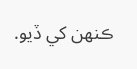ڪنھن کي ڏيو.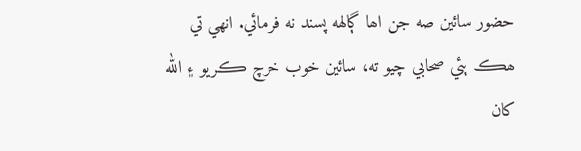حضور سائين صه جن اھا ڳالهه پسند نه فرمائي. انھي تي ھڪ ٻئي صحابي چيو ته، سائين خوب خرچ ڪريو ۽ الله کان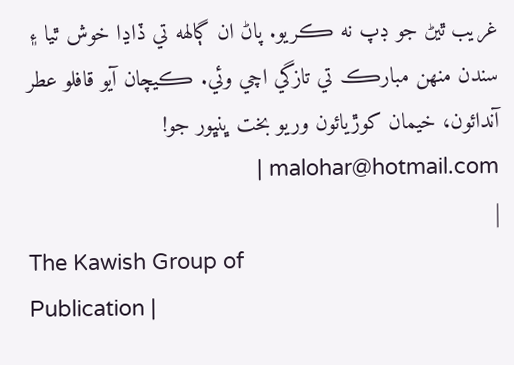غريب ٿيڻ جو ڊپ نه ڪريو. پاڻ ان ڳالهه تي ڏاڍا خوش ٿيا ۽ سندن منھن مبارڪ تي تازگي اچي وئي. ڪيچان آيو قافلو عطر آندائون، خيمان کوڙيائون وريو بخت ڀنڀور جو! malohar@hotmail.com |
|
The Kawish Group of
Publication |